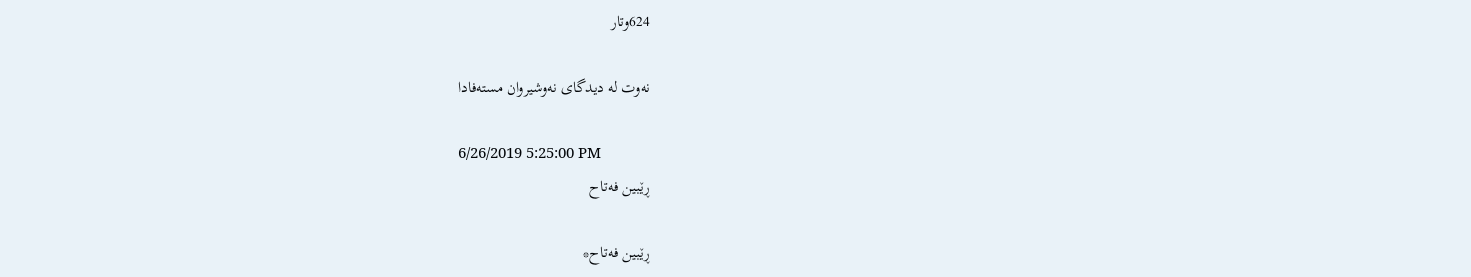624وتار

نه‌وت له‌ دیدگای نه‌وشیروان مسته‌فادا

6/26/2019 5:25:00 PM
ڕێبین فەتاح

ڕێبین فه‌تاح*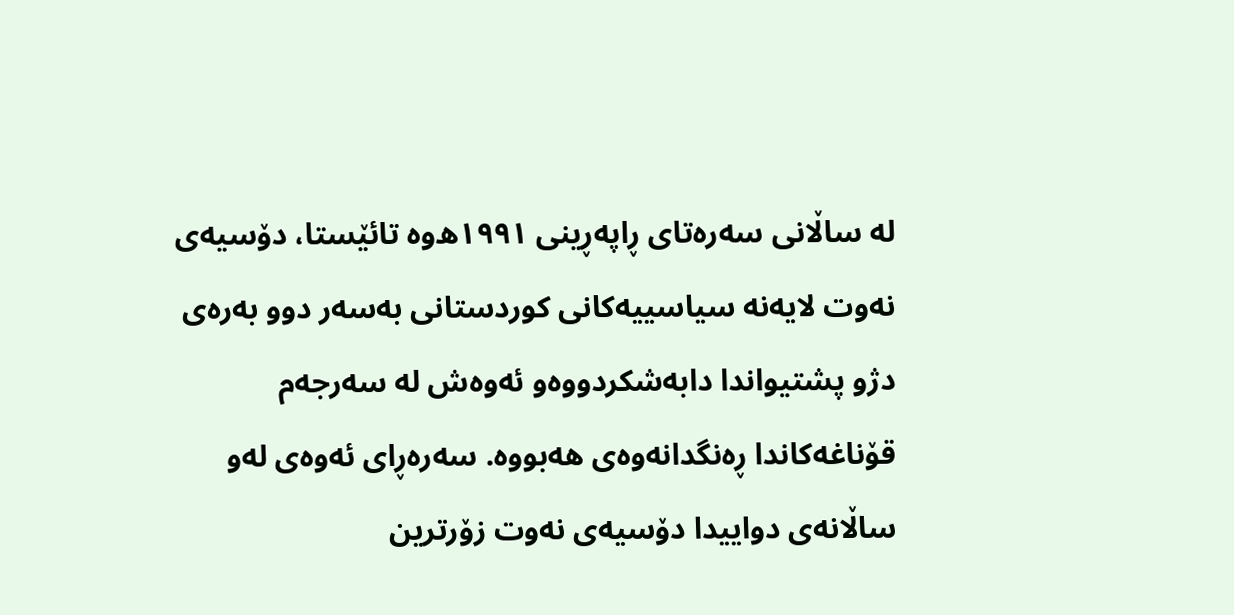له‌ ساڵانی سه‌ره‌تای ڕاپه‌ڕینی ١٩٩١ه‌وه‌ تائێستا، دۆسیه‌ی نه‌وت لایه‌نه‌ سیاسییه‌كانی كوردستانی به‌سه‌ر دوو به‌ره‌ی دژو پشتیواندا دابه‌شكردووه‌و ئه‌وه‌ش له‌ سه‌رجه‌م قۆناغه‌كاندا ڕه‌نگدانه‌وه‌ی هه‌بووه‌. سه‌ره‌ڕای ئه‌وه‌ی له‌و ساڵانه‌ی دواییدا دۆسیه‌ی نه‌وت زۆرترین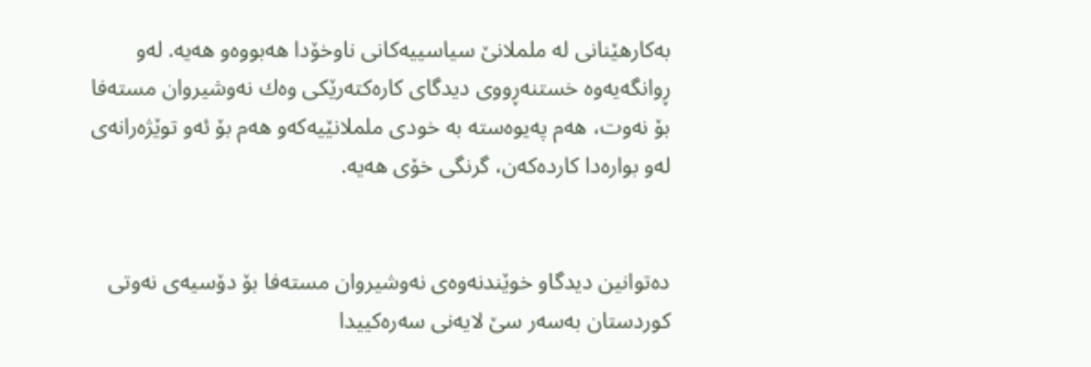به‌كارهێنانی له‌ ململانێ سیاسییه‌كانی ناوخۆدا هه‌بووه‌و هه‌یه‌. له‌و ڕوانگه‌یه‌وه‌ خستنه‌ڕووی دیدگا‌ی كاره‌كته‌رێكی وه‌ك نه‌وشیروان مسته‌فا بۆ نه‌وت، هه‌م په‌یوه‌ستە به‌ خودی ململانێیه‌كه‌و هه‌م بۆ ئه‌و توێژه‌رانه‌ی له‌و بواره‌دا كارده‌كه‌ن، گرنگی خۆی هه‌یه‌.


ده‌توانین دیدگاو خوێندنه‌وه‌ی نه‌وشیروان مسته‌فا بۆ دۆسیه‌ی نه‌وتی كوردستان به‌سه‌ر سێ لایه‌نی سه‌ره‌كییدا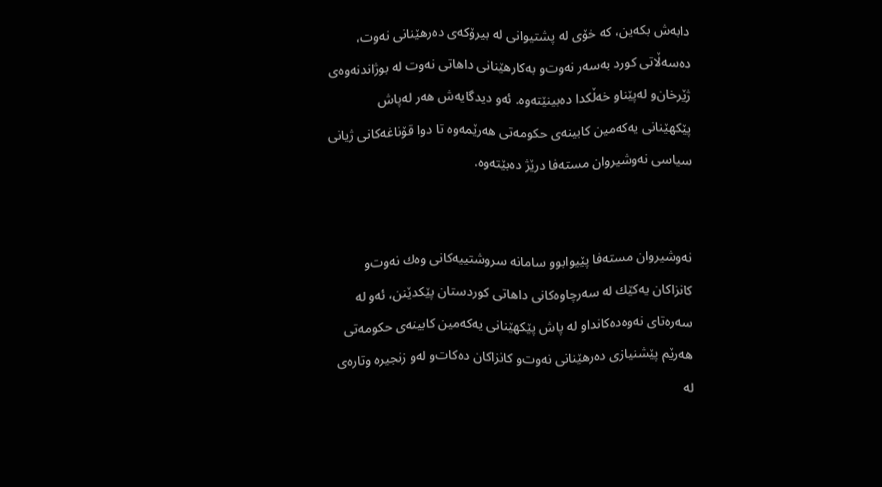دابه‌ش بكه‌ین، كه‌ خۆی له‌ پشتیوانی له‌ بیرۆكه‌ی ده‌رهێنانی نه‌وت، ده‌سه‌ڵاتی كورد به‌سه‌ر نه‌وت‌و به‌كارهێنانی داهاتی نه‌وت له‌ بوژاندنه‌وه‌ی ژێرخان‌و له‌پێناو خه‌ڵكدا ده‌بینێته‌وه‌. ئه‌و دیدگا‌یه‌ش هه‌ر له‌پاش پێكهێنانی یه‌كه‌مین كابینه‌ی حكومه‌تی هه‌رێمه‌وه‌ تا دوا قۆناغه‌كانی ژیانی سیاسی نه‌وشیروان مسته‌فا درێژ ده‌بێته‌وه‌.


نه‌وشیروان مسته‌فا پێیوابوو سامانه‌ سروشتییه‌كانی وه‌ك نه‌وت‌و كانزاكان یه‌كێك له‌ سه‌رچاوه‌كانی داهاتی كوردستان پێكدێنن، ئه‌و له‌ سه‌ره‌تای نه‌وه‌ده‌كانداو له‌ پاش پێكهێنانی یه‌كه‌مین كابینه‌ی حكومه‌تی هه‌رێم پێشنیازی ده‌رهێنانی نه‌وت‌و كانزاكان ده‌كات‌و له‌و زنجیره‌ وتاره‌ی له‌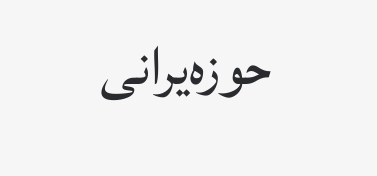حوزه‌یرانی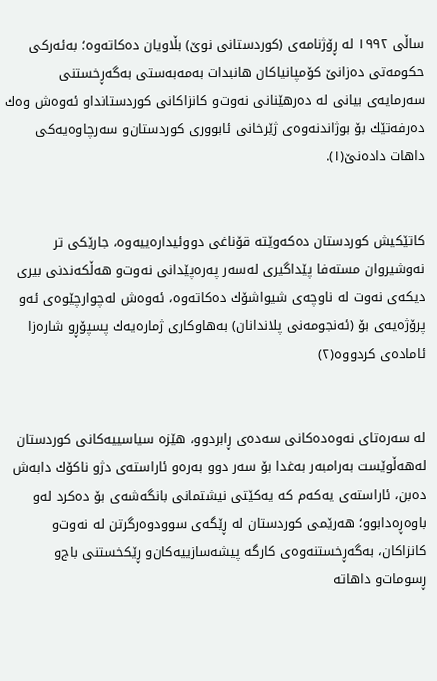ساڵی ١٩٩٢ له‌ ڕۆژنامه‌ی (كوردستانی نوێ) بڵاویان ده‌كاته‌وه‌؛ به‌ئه‌ركی حكومه‌تی ده‌زانێ كۆمپانیاكان هانبدات به‌مه‌به‌ستی به‌گه‌ڕخستنی سه‌رمایه‌ی بیانی له‌ ده‌رهێنانی نه‌وت‌و كانزاكانی كوردستانداو ئه‌وه‌ش وه‌ك ده‌رفه‌تێك بۆ بوژاندنه‌وه‌ی ژێرخانی ئابووری كوردستان‌و سه‌رچاوه‌یه‌كی داهات داده‌نێ(١).


كاتێكیش كوردستان ده‌كه‌وێته‌ قۆناغی دووئیداره‌ییه‌وه‌، جارێكی تر نه‌وشیروان مسته‌فا پێداگیری له‌سه‌ر په‌ره‌پێدانی نه‌وت‌و هه‌ڵكه‌ندنی بیری دیكه‌ی نه‌وت له‌ ناوچه‌ی شیواشۆك ده‌كاته‌وه‌، ئه‌وه‌ش له‌چوارچێوه‌ی ئه‌و پرۆژه‌یه‌ی بۆ (ئه‌نجومه‌نی پلاندانان) به‌هاوكاری ژماره‌یه‌ك پسپۆڕو شاره‌زا ئاماده‌ی كردووه‌(٢)


له‌ سه‌ره‌تای نه‌وه‌ده‌كانی سه‌ده‌ی ڕابردوو، هێزه‌ سیاسییه‌كانی كوردستان له‌هه‌ڵوێست به‌رامبه‌ر به‌غدا بۆ سه‌ر دوو به‌ره‌و ئاراسته‌ی دژو ناكۆك دابه‌ش ده‌بن، ئاراسته‌ی یه‌كه‌م كه‌ یه‌كێتی نیشتمانی بانگه‌شه‌ی بۆ ده‌كرد له‌و باوه‌ڕه‌دابوو؛ هه‌رێمی كوردستان له‌ ڕێگه‌ی سوودوه‌رگرتن له‌ نه‌وت‌و كانزاكان، به‌گه‌ڕخستنه‌وه‌ی كارگه‌ پیشه‌سازییه‌كان‌و ڕێكخستنی باج‌و ڕسومات‌و داهاته‌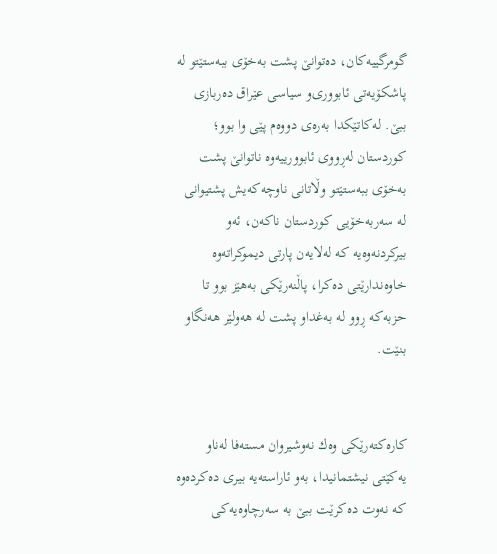گومرگییه‌كان، ده‌توانێ پشت به‌خۆی ببه‌ستێتو له‌ پاشكۆیه‌تی ئابووری‌و سیاسی عێراق ده‌ربازی ببێ. له‌كاتێكدا به‌ره‌ی دووه‌م پێی وا بوو؛ كوردستان له‌ڕووی ئابوورییه‌وه‌ ناتوانێ پشت به‌خۆی ببه‌ستێتو وڵاتانی ناوچه‌كه‌یش پشتیوانی له‌ سه‌ربه‌خۆیی كوردستان ناكه‌ن، ئه‌و بیركردنه‌وه‌یه‌ كه‌ له‌لایه‌ن پارتی دیموكراته‌وه‌ خاوه‌ندارێتی ده‌كرا، پاڵنه‌رێكی به‌هێز بوو تا حزبه‌كه‌ ڕوو له‌ به‌غداو پشت له‌ هه‌ولێر هه‌نگاو بنێت.


كاره‌كته‌رێكی وه‌ك نه‌وشیروان مسته‌فا له‌ناو یه‌كێتی نیشتمانیدا، به‌و ئاراسته‌یه‌ بیری ده‌كرده‌وه‌ كه‌ نه‌وت ده‌كرێت ببێ به ‌سه‌رچاوه‌یه‌كی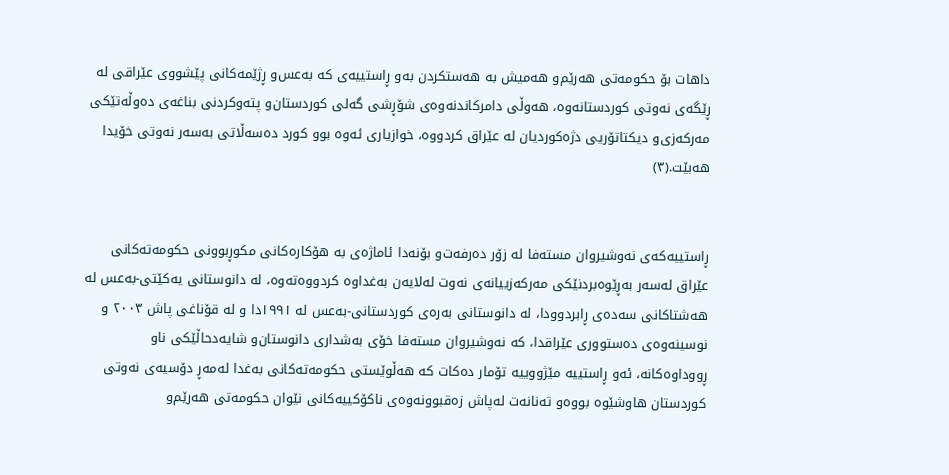داهات بۆ حكومه‌تی هه‌رێم‌و هه‌میش به‌ هه‌ستكردن به‌و ڕاستییه‌ی كه‌ به‌عس‌و ڕژێمه‌كانی پێشووی عێراقی له‌ ڕێگه‌ی نه‌وتی كوردستانه‌وه‌، هه‌وڵی دامركاندنه‌وه‌ی شۆڕشی گه‌لی كوردستان‌و پته‌وكردنی بناغه‌ی ده‌وڵه‌تێكی مه‌ركه‌زی‌و دیكتاتۆریی دژه‌كوردیان له‌ عێراق كردووه‌، خوازیاری ئه‌وه‌ بوو كورد ده‌سه‌ڵاتی به‌سه‌ر نه‌وتی خۆیدا هه‌بێت.(٣)


ڕاستییه‌كه‌ی نه‌وشیروان مسته‌فا له‌ زۆر ده‌رفه‌ت‌و بۆنه‌دا ئاماژه‌ی به‌ هۆكاره‌كانی مكوڕبوونی حكومه‌ته‌كانی عێراق له‌سه‌ر به‌ڕێوه‌بردنێكی مه‌ركه‌زییانه‌ی نه‌وت له‌لایه‌ن به‌غداوه‌ كردووه‌ته‌وه‌، له‌ دانوستانی یه‌كێتی-به‌عس له‌ هه‌شتاكانی سه‌ده‌ی ڕابردوودا، له‌ دانوستانی به‌ره‌ی كوردستانی-به‌عس له‌ ١٩٩١دا و له‌ قۆناغی پاش ٢٠٠٣ و نوسینه‌وه‌ی ده‌ستووری عێراقدا، كه‌ نه‌وشیروان مسته‌فا خۆی به‌شداری دانوستان‌و شایه‌دحاڵێكی ناو ڕووداوه‌كانه‌، ئه‌و ڕاستییه‌ مێژووییه‌ تۆمار ده‌كات كه‌ هه‌ڵوێستی حكومه‌ته‌كانی به‌غدا له‌مه‌ڕ دۆسیه‌ی نه‌وتی كوردستان هاوشێوه‌ بووه‌و ته‌نانه‌ت له‌پاش زه‌قبوونه‌وه‌ی ناكۆكییه‌كانی نێوان حكومه‌تی هه‌رێم‌و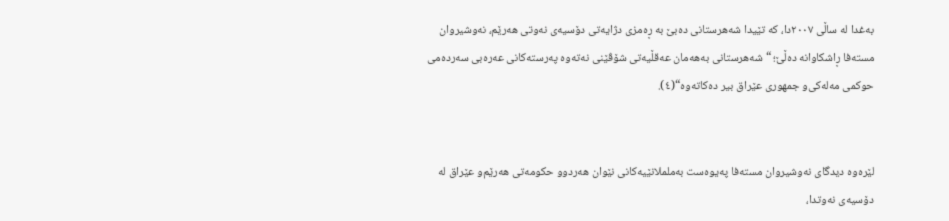به‌غدا له‌ ساڵی ٢٠٠٧دا، كه‌ تێیدا شه‌هرستانی ده‌بێ به‌ ڕه‌مزی دژایه‌تی دۆسیه‌ی نه‌وتی هه‌رێم، نه‌وشیروان مسته‌فا ڕاشكاوانه‌ ده‌ڵێ؛ “شه‌هرستانی به‌هه‌مان عه‌قڵیه‌تی شۆڤێنی نه‌ته‌وه‌ په‌رسته‌كانی عه‌ره‌بی سه‌رده‌می حوكمی مه‌له‌كی‌و جمهوری عێراق بیر ده‌كاته‌وه‌“(٤).


لێره‌وه‌ دیدگای نه‌وشیروان مسته‌فا په‌یوه‌ست به‌ململانێیه‌كانی نێوان هه‌ردوو حكومه‌تی هه‌رێم‌و عێراق له‌ دۆسیه‌ی نه‌وتدا،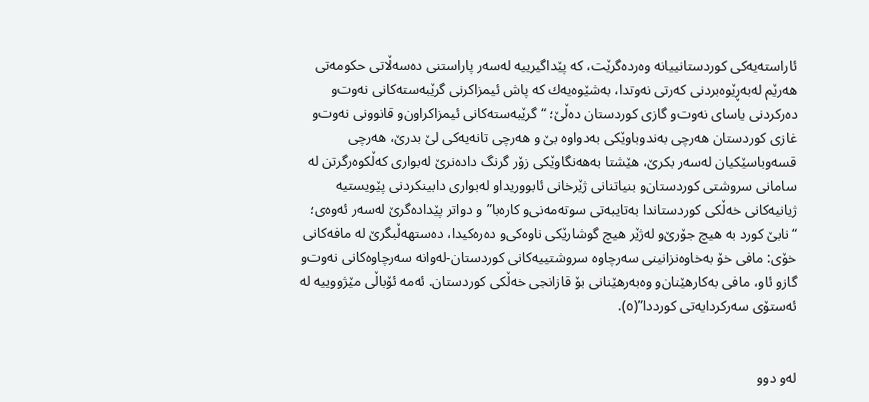ئاراسته‌یه‌كی كوردستانییانه‌ وه‌رده‌گرێت، كه‌ پێداگیرییه‌ له‌سه‌ر پاراستنی ده‌سه‌ڵاتی حكومه‌تی هه‌رێم له‌به‌ڕێوه‌بردنی كه‌رتی نه‌وتدا، به‌شێوه‌یه‌ك كه‌ پاش ئیمزاكرنی گرێبه‌سته‌كانی نه‌وت‌و ده‌ركردنی یاسای نه‌وت‌و گازی كوردستان ده‌ڵێ؛ “گرێبه‌سته‌كانی ئیمزاكراون‌و قانوونی نه‌وت‌و غازی كوردستان هه‌رچی به‌ندوباوێكی به‌دواوه‌ بێ و هه‌رچی تانه‌یه‌كی لێ بدرێ، هه‌رچی قسه‌وباسێكیان له‌سه‌ر بكرێ، هێشتا به‌هه‌نگاوێكی زۆر گرنگ داده‌نرێ له‌بواری كه‌ڵكوه‌رگرتن له‌ سامانی سروشتی كوردستان‌و بنیاتنانی ژێرخانی ئابووریداو له‌بواری دابینكردنی پێویستیه‌ ژیانیه‌كانی خه‌ڵكی كوردستاندا به‌تایبه‌تی سوته‌مه‌نی‌و كاره‌با”و دواتر پێداده‌گرێ له‌سه‌ر ئه‌وه‌ی؛ “نابێ كورد به‌ هیچ جۆرێ‌و له‌ژێر هیچ گوشارێكی ناوه‌كی‌و ده‌ره‌كیدا، ده‌ستهه‌ڵبگرێ له‌ مافه‌كانی خۆی: مافی خۆ به‌خاوه‌نزانینی سه‌رچاوه‌ سروشتییه‌كانی كوردستان-له‌وانه‌ سه‌رچاوه‌كانی نه‌وت‌و گازو ئاو، مافی به‌كارهێنان‌و وه‌به‌رهێنانی بۆ قازانجی خه‌ڵكی كوردستان. ئه‌مه‌ ئۆباڵی مێژووییه‌ له‌ ئه‌ستۆی سه‌ركردایه‌تی كورددا”(٥).


له‌و دوو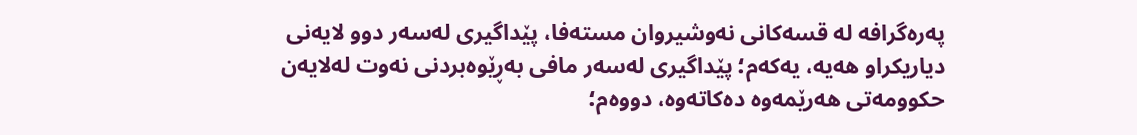په‌ره‌گرافه‌ له‌ قسه‌كانی نه‌وشیروان مسته‌فا، پێداگیری له‌سه‌ر دوو لایه‌نی دیاریكراو هه‌یه‌، یه‌كه‌م؛ پێداگیری له‌سه‌ر مافی به‌ڕێوه‌بردنی نه‌وت له‌لایه‌ن حكوومه‌تی هه‌رێمه‌وه‌ ده‌كاته‌وه‌، دووه‌م؛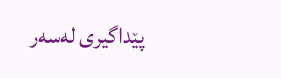پێداگیری له‌سه‌ر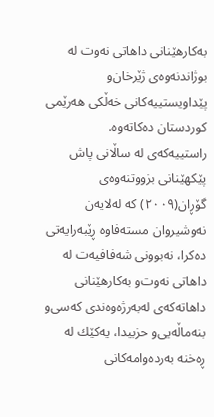به‌كارهێنانی داهاتی نه‌وت له‌ بوژاندنه‌وه‌ی ژێرخان‌و پێداویستییه‌كانی خه‌ڵكی هه‌رێمی كوردستان ده‌كاته‌وه‌.
راستییه‌كه‌ی له‌ ساڵانی پاش پێكهێنانی بزووتنه‌وه‌ی گۆڕان(٢٠٠٩) كه‌ له‌لایه‌ن نه‌وشیروان مسته‌فاوه‌ ڕێبه‌رایه‌تی ده‌كرا، نه‌بوونی شه‌فافیه‌ت له‌ داهاتی نه‌وت‌و به‌كارهێنانی داهاته‌كه‌ی له‌به‌رژه‌وه‌ندی كه‌سی‌و بنه‌ماڵه‌یی‌و حزبیدا، یه‌كێك له‌ ڕه‌خنه‌ به‌رده‌وامه‌كانی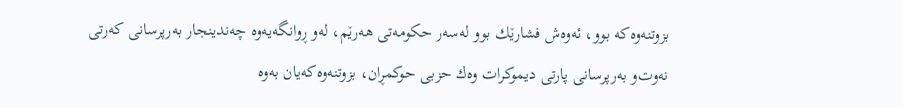بزوتنه‌وه‌كه‌ بوو، ئه‌وه‌ش فشارێك بوو له‌سه‌ر حكومه‌تی هه‌رێم، له‌و ڕوانگه‌یه‌وه‌ چه‌ندینجار به‌رپرسانی كه‌رتی نه‌وت‌و به‌رپرسانی پارتی دیموكرات وه‌ك حزبی حوكمڕان، بزوتنه‌وه‌كه‌یان به‌وه‌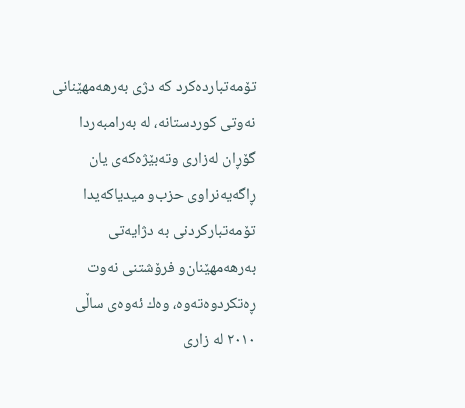تۆمه‌تبارده‌كرد كه‌ دژی به‌رهه‌مهێنانی نه‌وتی كوردستانه‌، له‌ به‌رامبه‌ردا گۆڕان له‌زاری وته‌بێژه‌كه‌ی یان ڕاگه‌یه‌نراوی حزب‌و میدیاكه‌یدا تۆمه‌تباركردنی به‌ دژایه‌تی به‌رهه‌مهێنان‌و فرۆشتنی نه‌وت ڕه‌تكردوه‌ته‌وه‌، وه‌ك ئه‌وه‌ی ساڵی ٢٠١٠ له‌ زاری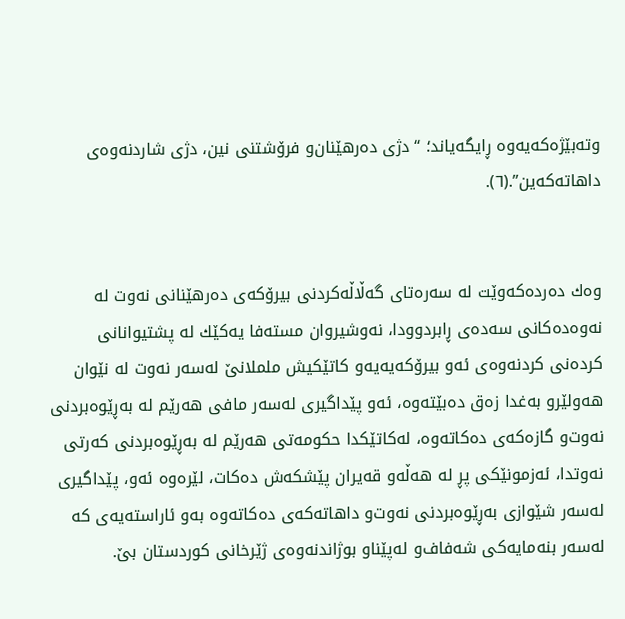وته‌بێژه‌كه‌یه‌وه‌ ڕایگه‌یاند؛ “دژی ده‌رهێنان‌و فرۆشتنی نین، دژی شاردنه‌وه‌ی داهاته‌كه‌ین”.(٦).


وه‌ك ده‌رده‌كه‌وێت له‌ سه‌ره‌تای گه‌ڵاڵه‌كردنی بیرۆكه‌ی ده‌رهێنانی نه‌وت له‌ نه‌وه‌ده‌كانی سه‌ده‌ی ڕابردوودا، نه‌وشیروان مسته‌فا یه‌كێك له‌ پشتیوانانی كرده‌نی كردنه‌وه‌ی ئه‌و بیرۆكه‌یه‌یه‌و كاتێكیش ململانێ له‌سه‌ر نه‌وت له‌ نێوان هه‌ولێرو به‌غدا زه‌ق ده‌بێته‌وه‌، ئه‌و پێداگیری له‌سه‌ر مافی هه‌رێم له‌ به‌ڕێوه‌بردنی نه‌وت‌و گازه‌كه‌ی ده‌كاته‌وه‌، له‌كاتێكدا حكومه‌تی هه‌رێم له‌ به‌ڕێوه‌بردنی كه‌رتی نه‌وتدا، ئه‌زمونێكی پڕ له‌ هه‌ڵه‌و قه‌یران پێشكه‌ش ده‌كات، لێره‌وه‌ ئه‌و، پێداگیری له‌سه‌ر شێوازی به‌ڕێوه‌بردنی نه‌وت‌و داهاته‌كه‌ی ده‌كاته‌وه‌ به‌و ئاراسته‌یه‌ی كه‌ له‌سه‌ر بنه‌مایه‌كی شه‌فاف‌و له‌پێناو بوژاندنه‌وه‌ی ژێرخانی كوردستان بێ.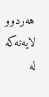هه‌ردوو لایه‌نه‌كه‌ له‌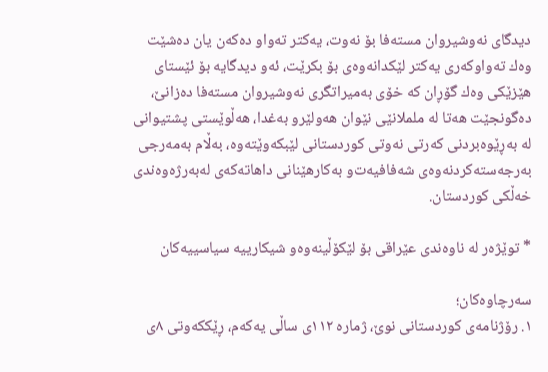دیدگا‌ی نه‌وشیروان مسته‌فا بۆ نه‌وت، یه‌كتر ته‌واو ده‌كه‌ن یان ده‌شێت وه‌ك ته‌واوكه‌ری یه‌كتر لێكدانه‌وه‌ی بۆ بكرێت، ئه‌و دیدگایه‌ بۆ ئێستای هێزێكی وه‌ك گۆڕان كه‌ خۆی به‌میراتگری نه‌وشیروان مسته‌فا ده‌زانێ، ده‌گونجێت هه‌تا له‌ ململانێی نێوان هه‌ولێرو به‌غدا، هه‌ڵوێستی پشتیوانی له‌ به‌ڕێوه‌بردنی كه‌رتی نه‌وتی كوردستانی لێبكه‌وێته‌وه‌، به‌ڵام به‌مه‌رجی به‌رجه‌سته‌كردنه‌وه‌ی شه‌فافیه‌ت‌و به‌كارهێنانی داهاته‌كه‌ی له‌به‌رژه‌وه‌ندی خه‌ڵكی كوردستان.

* توێژه‌ر له‌ ناوه‌ندی عێراقی بۆ لێكۆڵینه‌وه‌و شیكارییه‌ سیاسییه‌كان

سه‌رچاوه‌كان؛
١. رۆژنامه‌ی كوردستانی نوێ، ژماره‌ ١١٢ی ساڵی یه‌كه‌م، ڕێككه‌وتی ٨ی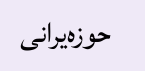حوزه‌یرانی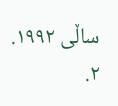ساڵی ١٩٩٢.
٢.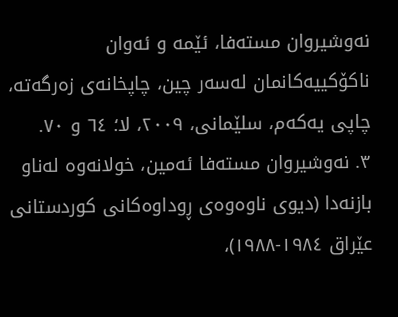نه‌وشیروان مسته‌فا، ئێمه‌ و ئه‌وان ناكۆكییه‌كانمان له‌سه‌ر چین، چاپخانه‌ی زه‌رگه‌ته‌، چاپی یه‌كه‌م، سلێمانی، ٢٠٠٩، لا؛ ٦٤ و ٧٠.
٣. نه‌وشیروان مسته‌فا ئه‌مین، خولانه‌وه‌ له‌ناو بازنه‌دا (دیوی ناوه‌وه‌ی ڕوداوه‌كانی كوردستانی عێراق ١٩٨٤-١٩٨٨)،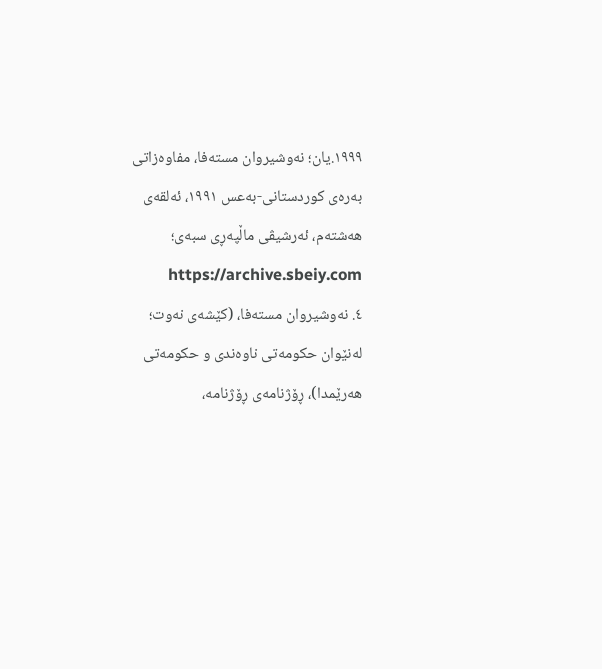١٩٩٩.یان؛ نه‌وشیروان مسته‌فا، مفاوه‌زاتی به‌ره‌ی كوردستانی-به‌عس ١٩٩١، ئه‌لقه‌ی هه‌شته‌م، ئه‌رشیڤی ماڵپه‌ڕی سبه‌ی؛ https://archive.sbeiy.com
٤. نه‌وشیروان مسته‌فا، (كێشه‌ی نه‌وت؛ له‌نێوان حكومه‌تی ناوه‌ندی و حكومه‌تی هه‌رێمدا)، ڕۆژنامه‌ی ڕۆژنامه‌،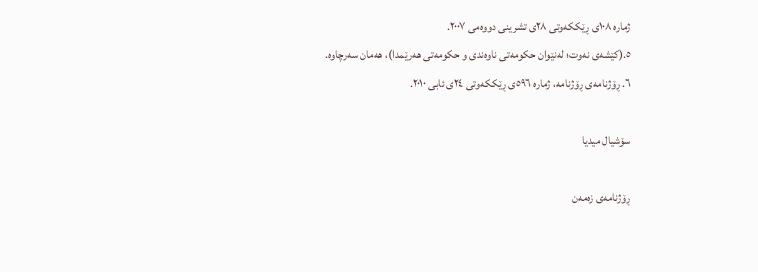ژماره‌ ١٠٨ی ڕێككه‌وتی ٢٨ی تشرینی دووه‌می ٢٠٠٧.
٥.(كێشه‌ی نه‌وت؛ له‌نێوان حكومه‌تی ناوه‌ندی و حكومه‌تی هه‌رێمدا)، هه‌مان سه‌رچاوه‌.
٦. ڕۆژنامه‌ی ڕۆژنامه‌، ژماره‌ ٥٩٦ی ڕێككه‌وتی ٢٤ی ئابی ٢٠١٠.

سۆشیال میدیا

ڕۆژنامەی زەمەن